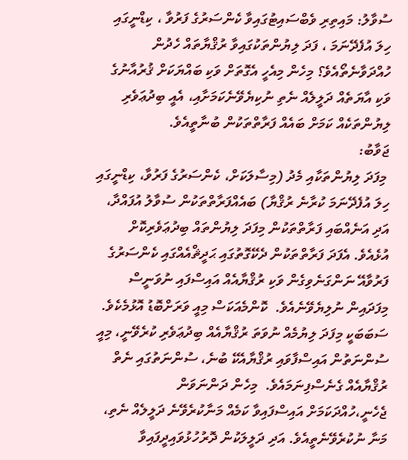ސުވާލު: މައިތިރި ވެބްސައިޓުގައިވާ ކެންސަރުގެ ފަރުވާ ، ކިޑްނީގައި ހިލަ އުފެދޭނަމަ ، ފަދަ ލިޔުންތަކުގައިވާ ރުޤްޔާތައް ހެދުން ހުއްދަވާނެތޯއެވެ؟ މިހެން މިއެހީ އެގޮތަށް ވަކި ބައްޔަކަށް ޤުރުއާނުގެ ވަކި އާޔަތެއް ދަލީލެއް ނެތި ނުކިޔެވޭނެކަމަށާއި، އެއީ ބިދުޢަވެރި ލިޔުންތަކެއް ކަމަށް ބައެއް ފަރާތްތަކުން ބުނާތީއެވެ.
ޖަވާބު:
 މިފަދަ ލިޔުންތަކާއި މެދު (މިސާލަކަށް، ކެންސަރުގެ ފަރުވާ، ކިޑްނީގައި ހިލަ އުފެދޭނަމަ ކުރާނެ ރުޤްޔާ) ބައެއްފަރާތްތަކުން ސުވާލު އުފައްދާ، އަދި އަނެއްބައި ފަރާތްތަކުން މިފަދަ ލިޔުންތައް ބިދުޢަވެރިކޮށް އުޅެއެވެ. އެފަދަ ފަރާތްތަކުން ދެކޭގޮތުގައި ޙަދީޘްއެއްގައި ކެންސަރުގެ ފަރުވާއޭ ނަންގަނެވިގެން ވަކި ރުޤްޔާއެއް އައިސްފައި ނުވަނީސް މިފަދައިން ނުލިޔެވޭނެއެވެ.  ކޮންމެއަކަސް މިއީ ވަރަށްބޮޑު އޮޅުމެކެވެ. ސަބަބަކީ މިފަދަ ލިޔުމެއް ނުވަތަ ރުޤްޔާއެއް ބިދުޢަވެރި ކުރެވޭނީ، މިއީ ސުންނަތުން އައިސްފާވައި ރުޤްޔާއެކޭ ބުނެ، ސުންނަތުގައި ނެތް ރުޤްޔާއެއް ގެނެސްފިނަމައެވެ.  މިހެން ދަންނަވަން ޖެހެނީ،ހުއްދަކަމަށް އައިސްފައިވާ ކަމެއް މަނާކުރެވޭނެ ދަލީލެއް ނެތި، މަނާ ނުކުރެވޭނެތީއެވެ. އަދި ދަލީލަކުން ދޮރުހުޅުވައިދީފައިވާ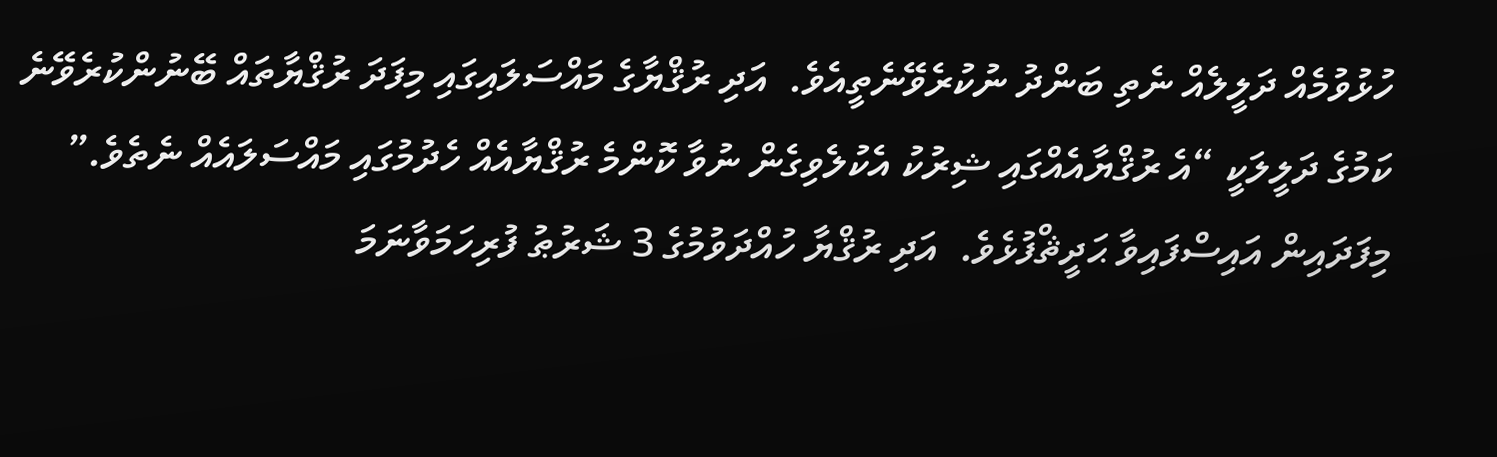ހުޅުވުމެއް ދަލީލެއް ނެތި ބަންދު ނުކުރެވޭނެތީއެވެ.  އަދި ރުޤްޔާގެ މައްސަލައިގައި މިފަދަ ރުޤްޔާތައް ބޭނުންކުރެވޭނެ ކަމުގެ ދަލީލަކީ “އެ ރުޤްޔާއެއްގައި ޝިރުކު އެކުލެވިގެން ނުވާ ކޮންމެ ރުޤްޔާއެއް ހެދުމުގައި މައްސަލައެއް ނެތެވެ.” މިފަދައިން އައިސްފައިވާ ޙަދީޘްފުޅެވެ.  އަދި ރުޤްޔާ ހުއްދަވުމުގެ 3 ޝަރުޠު ފުރިހަމަވާނަމަ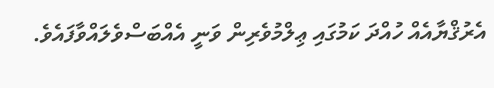އެރުޤްޔާއެއް ހުއްދަ ކަމުގައި ޢިލްމުވެރިން ވަނީ އެއްބަސްވެލައްވާފައެވެ.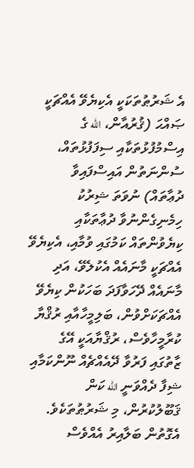އެ ޝަރުޠުތަކަކީ އެކިޔެވޭ އެއްޗަކީ ޞައްޙަ (ޤުރުއާން، الله ގެ އިސްމުފުޅުތަކާއި ސިފަފުޅުތައް، ސުންނަތުން އައިސްފައިވާ ދުޢާތައް) ނުވަތަ ޝިރުކު ހިމެނިގެންނުވާ ދުޢާތަކާއި ކިޔެވުންތައް ކަމުގައި ވުމާއި، އެކިޔެވޭ އެއްޗަކީ މާނައެއް އެކުލެވޭ، އަދި މާނައެއް ދޭހަވާފަދަ ބަހަކުން ކިޔެވޭ އެއްޗަކަށްވުން، ބަލިމީހާއާއި ރުޤްޔާ ކުރާމީހާވެސް، ރުޤްޔާއަކީ އޭގެ ޒާތުގައި ފަރުވާ ދޭއެއްޗެއް ނޫންކަމާއި ޝިފާ ދެއްވަނީ الله ކަން ޤަބޫލުކުރުން، މި ޝަރުޠުތަކެވެ. އެގޮތުން ބަލާއިރު އެއްވެސް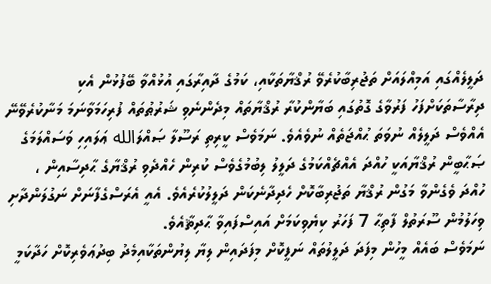ދަލީލެއްގައި އަމިއްލައަށް ތަޖުރިބާކުރެވޭ ރުޤްޔާތަކާއި، ކަމުގެ ދާއިރާގައި އުޅުއްވާ ބޭފުޅުން އެކި ދިރާސާތަކަށްފަހު ފަރުވާގެ ގޮތުގައި ބަޔާންކުރާ ރުޤްޔާތައް މިދެންނެވި ޝަރުޠުތައް ފުރިހަމަވާނަމަ މަނާކުރެވޭނޭ އެއްވެސް ދަލީލެއް ނުވަތަ ޙުއްޖަތެއް ނުވެއެވެ. ނަމަވެސް ކީރިތި ރަސޫލާ ޞައްލަالله ޢަލައިހި ވަސައްލަމަގެ ޞަޙާބީން ރުޤްޔާއަކީ ހުއްދަ އެއްޗެއްކަމުގެ ދަލީލު ލިބުމުގެވެސް ކުރިން ހެއްދެވި ރުޤްޔާގެ ޙާދިސާއިން ، ހުއްދަ ވެގެންވާ މަގުން ރުޤްޔާ ތަޖުރިބާކޮށް ހެދިދާނެކަން ދަލީލުކުރެއެވެ. އެއީ އެރަސްގެފާނަށް ނަގުލަންދާށި ވިހަލުމުން ސޫރަތުލް ފާތިޙާ 7 ފަހަރު ކިޔެވިކަމަށް އައިސްފައިވާ ޙާދިޘާއެވެ.
ނަމަވެސް ބައެއް މީހުން މިފަދަ ދަލީލުތައް ނަފީކޮށް މިފަދައިން ލިޔާ ލިޔުންތަކާއިމެދު ބިދުޢަވެރިކޮށް ހަދާކަމީ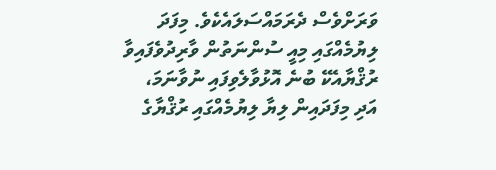ވަރަށްވެސް ދެރަމައްސަލައެކެވެ. މިފަދަ ލިޔުމެއްގައި މިއީ ސުންނަތުން ވާރިދުވެފައިވާ ރުޤްޔާއެކޭ ބުނެ އޮޅުވާލެވިފައި ނުވާނަމަ، އަދި މިފަދައިން ލިޔާ ލިޔުމެއްގައި ރުޤްޔާގެ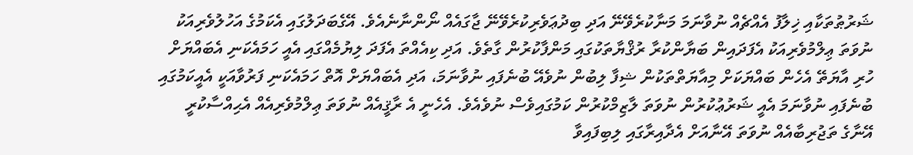ޝަރުޠުތަކާއި ޚިލާފު އެއްޗެއް ނުވާނަމަ މަނާކުރެވޭނޭ އަދި ބިދުޢަވެރިކުރެވޭނޭ ޖާގައެއް ނޯންނާނެއެވެ. އޭގެބަދަލުގައި އެކަމުގެ އަހުލުވެރިއަކު ނުވަތަ ޢިލްމުވެރިއަކު އެފަދައިން ބަޔާންކުރާ ރުޤްޔާތަކުގައި މަންފާކުރުން ގާތެވެ. އަދި ކިއެއްތަ އެފަދަ ލިޔުމެއްގައި އެއީ ހަމައެކަނި އެބައްޔަށް ހުރި އާޔަތޭ އެހެން ބައްޔަކަށް މިއާޔަތްތަކުން ޝިފާ ލިބުން ނުވެއޭ ބުނެފައި ނުވާނަމަ، އަދި އެބައްޔަށް އޮތް ހަމައެކަނި ފަރުވާއަކީ އެއީކަމުގައި ބުނެފައި ނުވާނަމަ އެއީ ޝަރުޢުކުރުން ނުވަތަ ލާޒިމްކުރުން ކަމުގައިވެސް ނުވެއެވެ. އެހެނީ އެ ރާޤީއެއް ނުވަތަ ޢިލްމުވެރިއެއް އެޙިއްސާކުރީ އޭނާގެ ތަޖުރިބާއެއް ނުވަތަ އޭނާއަށް އެދާއިރާގައި ލިބިފައިވާ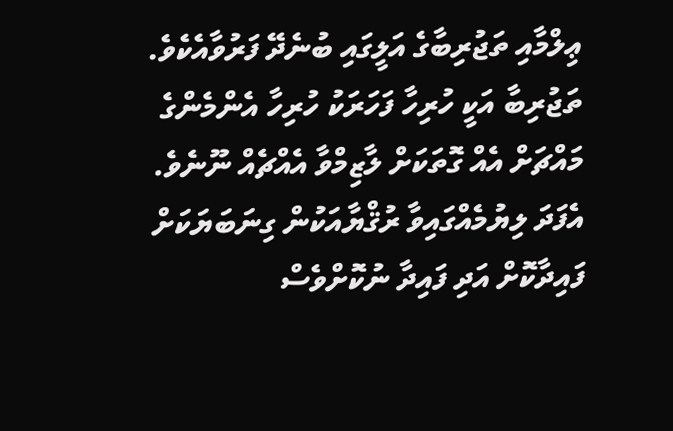ޢިލްމާއި ތަޖުރިބާގެ އަލީގައި ބުނެދޭ ފަރުވާއެކެވެ. ތަޖުރިބާ އަކީ ހުރިހާ ފަހަރަކު ހުރިހާ އެންމެންގެ މައްޗަށް އެއް ގޮތަކަށް ލާޒިމްވާ އެއްޗެއް ނޫނެވެ. އެފަދަ ލިޔުމެއްގައިވާ ރުޤްޔާއަކުން ގިނަބަޔަކަށް ފައިދާކޮށް އަދި ފައިދާ ނުކޮށްވެސް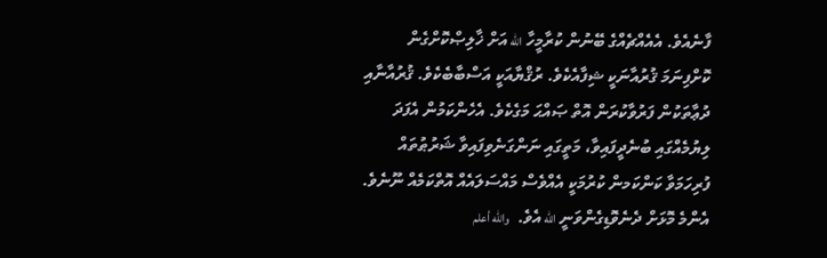ފާނެއެވެ. އެއެއްޗެއްގެ ބޭނުން ކުރާމީހާ الله އަށް ޚާލިޞްކޮށްގެން ކޮށްފިނަމަ ޤުރުއާނަކީ ޝިފާއެކެވެ. ރުޤްޔާއަކީ އަސްބާބެކެވެ. ޤުރުއާނާއި ދުޢާތަކުން ފަރުވާކުރަން އޮތް ޞައްޙަ މަގެކެވެ. އެހެންކަމުން އެފަދަ ލިޔުމެއްގައި ބުނެދީފައިވާ، މަތީގައި ނަންގަނެވިފައިވާ ޝަރުޠުތައް ފުރިހަމަވާ ކަންކަމން ކުރުމަކީ އެއްވެސް މައްސަލައެއް އޮތްކަމެއް ނޫނެވެ.  އެންމެ މޮޅަށް ދެނެވޮޑިގެންވަނީ الله އެވެ.  والله أعلم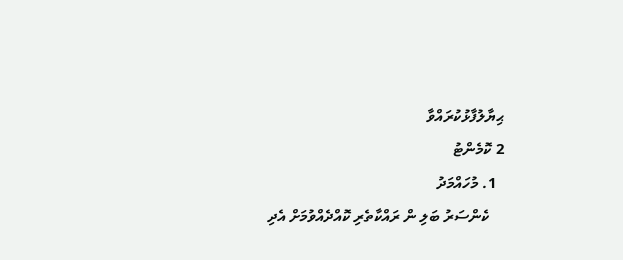ޙިޔާލުފާޅުކުރައްވާ
2 ކޮމެންޓު
  1. މުހައްމަދު
    ކެންސަރު ބަލި ން ރައްކާތެރި ކޮއްދެއްވުމަށް އެދި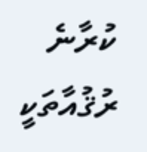ކުރާނެ ރުޤުއާތަކީ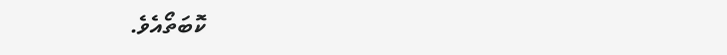ކޮބަތޯއެވެ.